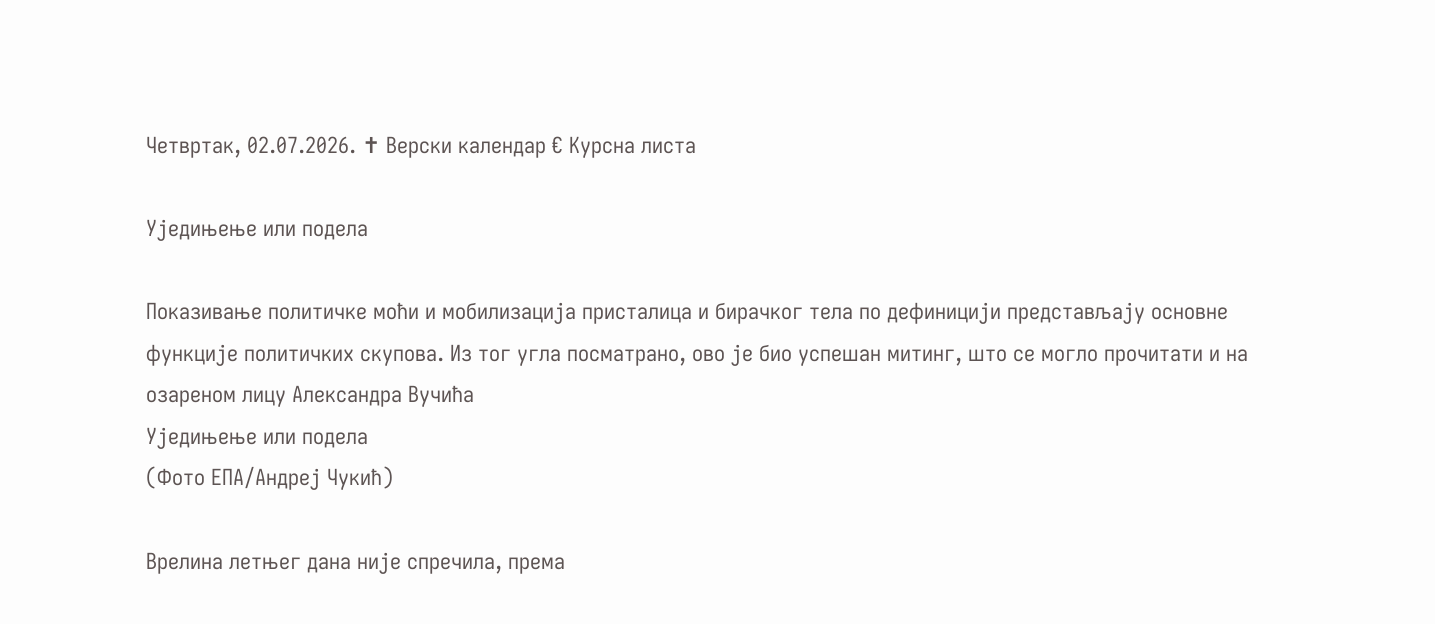Четвртак, 02.07.2026. ✝ Верски календар € Курсна листа

Уједињење или подела

Показивање политичке моћи и мобилизација присталица и бирачког тела по дефиницији представљају основне функције политичких скупова. Из тог угла посматрано, ово је био успешан митинг, што се могло прочитати и на озареном лицу Александра Вучића
Уједињење или подела
(Фото ЕПА/Андреј Чукић)

Врелина летњег дана није спречила, према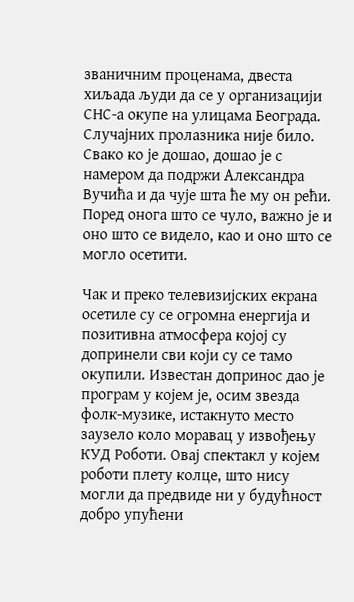званичним проценама, двеста хиљада људи да се у организацији СНС-а окупе на улицама Београда. Случајних пролазника није било. Свако ко је дошао, дошао је с намером да подржи Александра Вучића и да чује шта ће му он рећи. Поред онога што се чуло, важно је и оно што се видело, као и оно што се могло осетити.

Чак и преко телевизијских екрана осетиле су се огромна енергија и позитивна атмосфера којој су допринели сви који су се тамо окупили. Известан допринос дао је програм у којем је, осим звезда фолк-музике, истакнуто место заузело коло моравац у извођењу КУД Роботи. Овај спектакл у којем роботи плету колце, што нису могли да предвиде ни у будућност добро упућени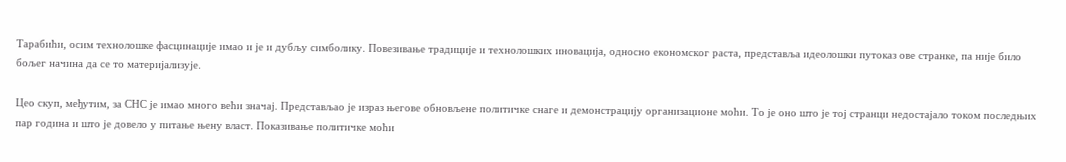Тарабићи, осим технолошке фасцинације имао и је и дубљу симболику. Повезивање традиције и технолошких иновација, односно економског раста, представља идеолошки путоказ ове странке, па није било бољег начина да се то материјализује.

Цео скуп, међутим, за СНС је имао много већи значај. Представљао је израз његове обновљене политичке снаге и демонстрацију организационе моћи. То је оно што је тој странци недостајало током последњих пар година и што је довело у питање њену власт. Показивање политичке моћи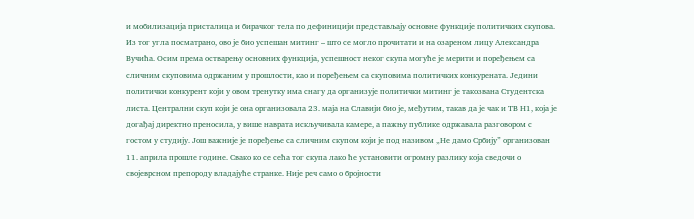и мобилизација присталица и бирачког тела по дефиницији представљају основне функције политичких скупова. Из тог угла посматрано, ово је био успешан митинг – што се могло прочитати и на озареном лицу Александра Вучића. Осим према остварењу основних функција, успешност неког скупа могуће је мерити и поређењем са сличним скуповима одржаним у прошлости, као и поређењем са скуповима политичких конкурената. Једини политички конкурент који у овом тренутку има снагу да организује политички митинг је такозвана Студентска листа. Централни скуп који је она организовала 23. маја на Славији био је, међутим, такав да је чак и ТВ Н1, која је догађај директно преносила, у више наврата искључивала камере, а пажњу публике одржавала разговором с гостом у студију. Још важније је поређење са сличним скупом који је под називом „Не дамо Србију” организован 11. априла прошле године. Свако ко се сећа тог скупа лако ће установити огромну разлику која сведочи о својеврсном препороду владајуће странке. Није реч само о бројности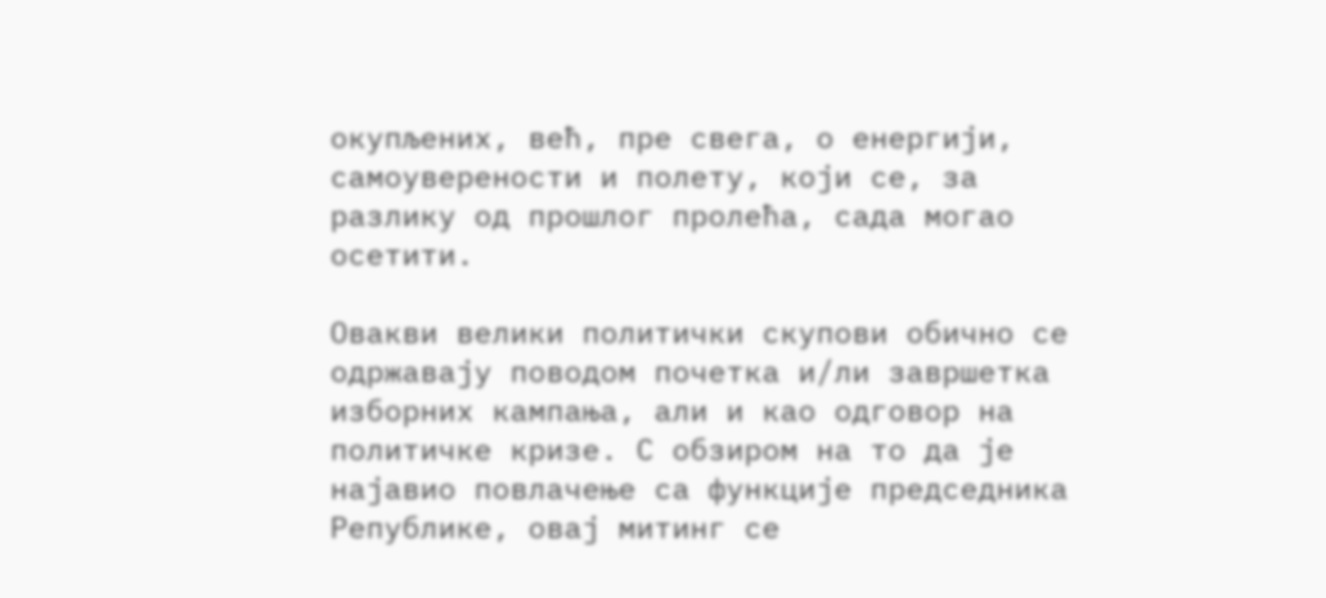окупљених, већ, пре свега, о енергији, самоуверености и полету, који се, за разлику од прошлог пролећа, сада могао осетити.

Овакви велики политички скупови обично се одржавају поводом почетка и/ли завршетка изборних кампања, али и као одговор на политичке кризе. С обзиром на то да је најавио повлачење са функције председника Републике, овај митинг се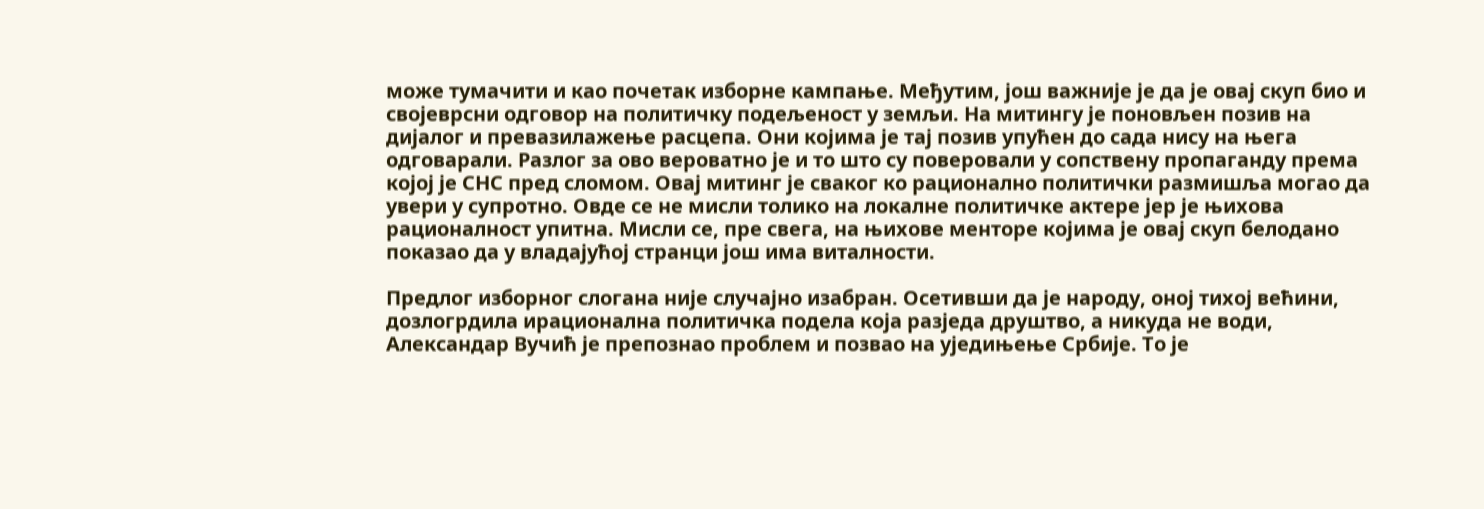може тумачити и као почетак изборне кампање. Међутим, још важније је да је овај скуп био и својеврсни одговор на политичку подељеност у земљи. На митингу је поновљен позив на дијалог и превазилажење расцепа. Они којима је тај позив упућен до сада нису на њега одговарали. Разлог за ово вероватно је и то што су поверовали у сопствену пропаганду према којој је СНС пред сломом. Овај митинг је сваког ко рационално политички размишља могао да увери у супротно. Овде се не мисли толико на локалне политичке актере јер је њихова рационалност упитна. Мисли се, пре свега, на њихове менторе којима је овај скуп белодано показао да у владајућој странци још има виталности.

Предлог изборног слогана није случајно изабран. Осетивши да је народу, оној тихој већини, дозлогрдила ирационална политичка подела која разједа друштво, а никуда не води, Александар Вучић је препознао проблем и позвао на уједињење Србије. То је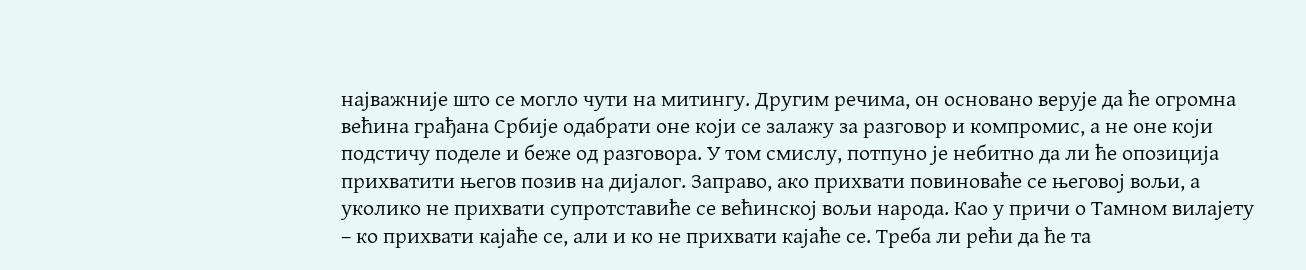најважније што се могло чути на митингу. Другим речима, он основано верује да ће огромна већина грађана Србије одабрати оне који се залажу за разговор и компромис, а не оне који подстичу поделе и беже од разговора. У том смислу, потпуно је небитно да ли ће опозиција прихватити његов позив на дијалог. Заправо, ако прихвати повиноваће се његовој вољи, а уколико не прихвати супротставиће се већинској вољи народа. Као у причи о Тамном вилајету – ко прихвати кајаће се, али и ко не прихвати кајаће се. Треба ли рећи да ће та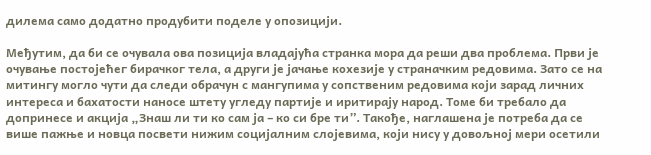дилема само додатно продубити поделе у опозицији.

Међутим, да би се очувала ова позиција владајућа странка мора да реши два проблема. Први је очување постојећег бирачког тела, а други је јачање кохезије у страначким редовима. Зато се на митингу могло чути да следи обрачун с мангупима у сопственим редовима који зарад личних интереса и бахатости наносе штету угледу партије и иритирају народ. Томе би требало да допринесе и акција „Знаш ли ти ко сам ја – ко си бре ти”. Такође, наглашена је потреба да се више пажње и новца посвети нижим социјалним слојевима, који нису у довољној мери осетили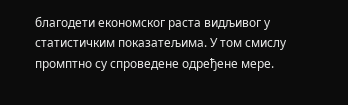благодети економског раста видљивог у статистичким показатељима. У том смислу промптно су спроведене одређене мере.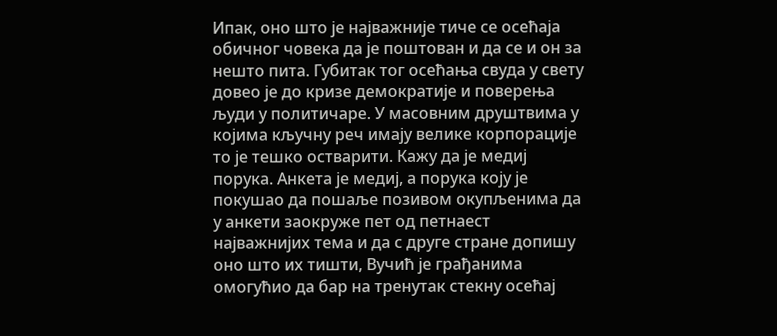Ипак, оно што је најважније тиче се осећаја обичног човека да је поштован и да се и он за нешто пита. Губитак тог осећања свуда у свету довео је до кризе демократије и поверења људи у политичаре. У масовним друштвима у којима кључну реч имају велике корпорације то је тешко остварити. Кажу да је медиј порука. Анкета је медиј, а порука коју је покушао да пошаље позивом окупљенима да у анкети заокруже пет од петнаест најважнијих тема и да с друге стране допишу оно што их тишти, Вучић је грађанима омогућио да бар на тренутак стекну осећај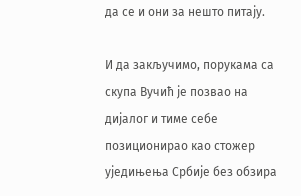да се и они за нешто питају.

И да закључимо, порукама са скупа Вучић је позвао на дијалог и тиме себе позиционирао као стожер уједињења Србије без обзира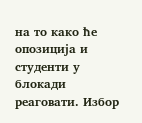на то како ће опозиција и студенти у блокади реаговати. Избор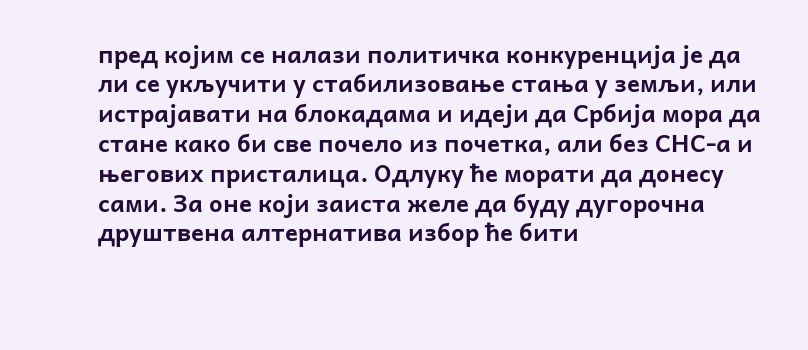пред којим се налази политичка конкуренција је да ли се укључити у стабилизовање стања у земљи, или истрајавати на блокадама и идеји да Србија мора да стане како би све почело из почетка, али без СНС-а и његових присталица. Одлуку ће морати да донесу сами. За оне који заиста желе да буду дугорочна друштвена алтернатива избор ће бити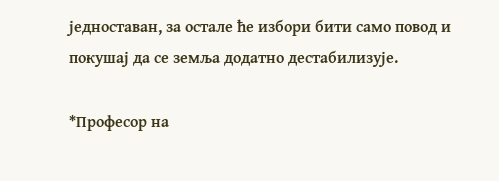једноставан, за остале ће избори бити само повод и покушај да се земља додатно дестабилизује.

*Професор на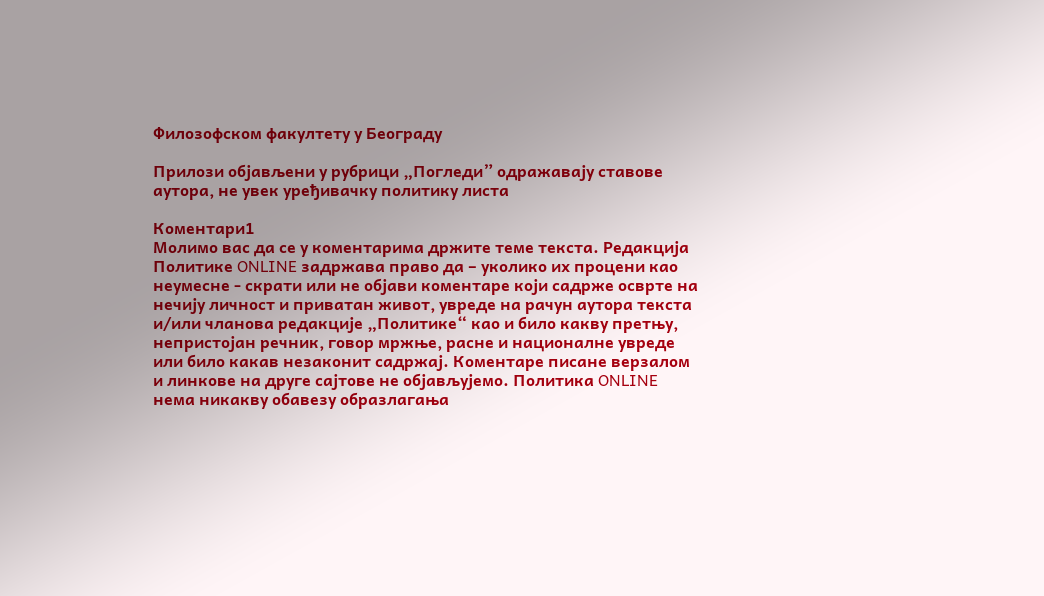Филозофском факултету у Београду

Прилози објављени у рубрици „Погледи” одражавају ставове аутора, не увек уређивачку политику листа

Коментари1
Молимо вас да се у коментарима држите теме текста. Редакција Политике ONLINE задржава право да – уколико их процени као неумесне - скрати или не објави коментаре који садрже осврте на нечију личност и приватан живот, увреде на рачун аутора текста и/или чланова редакције „Политике“ као и било какву претњу, непристојан речник, говор мржње, расне и националне увреде или било какав незаконит садржај. Коментаре писане верзалом и линкове на друге сајтове не објављујемо. Политика ONLINE нема никакву обавезу образлагања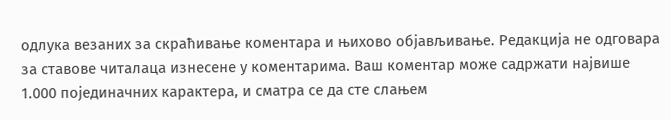одлука везаних за скраћивање коментара и њихово објављивање. Редакција не одговара за ставове читалаца изнесене у коментарима. Ваш коментар може садржати највише 1.000 појединачних карактера, и сматра се да сте слањем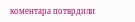коментара потврдили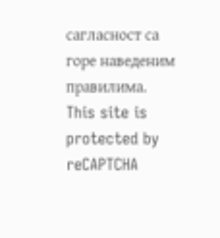сагласност са горе наведеним правилима.
This site is protected by reCAPTCHA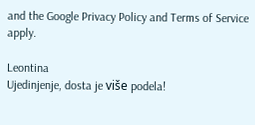and the Google Privacy Policy and Terms of Service apply.

Leontina
Ujedinjenje, dosta je više podela!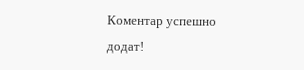Комeнтар успeшно додат!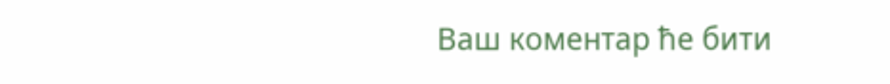Ваш комeнтар ћe бити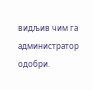видљив чим га администратор одобри.